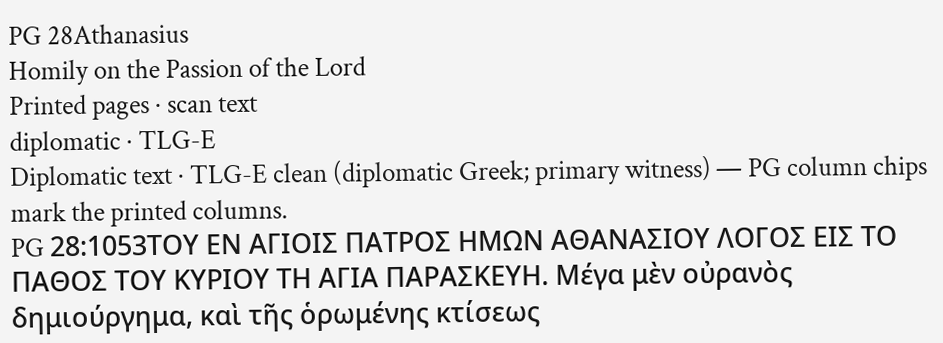PG 28Athanasius
Homily on the Passion of the Lord
Printed pages · scan text
diplomatic · TLG-E
Diplomatic text · TLG-E clean (diplomatic Greek; primary witness) — PG column chips mark the printed columns.
PG 28:1053ΤΟΥ ΕΝ ΑΓΙΟΙΣ ΠΑΤΡΟΣ ΗΜΩΝ ΑΘΑΝΑΣΙΟΥ ΛΟΓΟΣ ΕΙΣ ΤΟ ΠΑΘΟΣ ΤΟΥ ΚΥΡΙΟΥ ΤΗ ΑΓΙΑ ΠΑΡΑΣΚΕΥΗ. Μέγα μὲν οὐρανὸς δημιούργημα, καὶ τῆς ὁρωμένης κτίσεως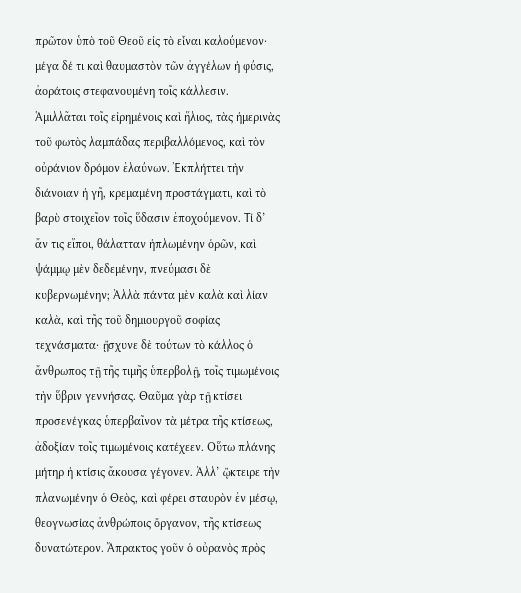πρῶτον ὑπὸ τοῦ Θεοῦ εἰς τὸ εἶναι καλούμενον· μέγα δέ τι καὶ θαυμαστὸν τῶν ἀγγέλων ἡ φύσις, ἀοράτοις στεφανουμένη τοῖς κάλλεσιν. Ἁμιλλᾶται τοῖς εἰρημένοις καὶ ἥλιος, τὰς ἡμερινὰς τοῦ φωτὸς λαμπάδας περιβαλλόμενος, καὶ τὸν οὐράνιον δρόμον ἐλαύνων. Ἐκπλήττει τὴν διάνοιαν ἡ γῆ, κρεμαμένη προστάγματι, καὶ τὸ βαρὺ στοιχεῖον τοῖς ὕδασιν ἐποχούμενον. Τί δ’ ἄν τις εἴποι, θάλατταν ἡπλωμένην ὁρῶν, καὶ ψάμμῳ μὲν δεδεμένην, πνεύμασι δὲ κυβερνωμένην; Ἀλλὰ πάντα μὲν καλὰ καὶ λίαν καλὰ, καὶ τῆς τοῦ δημιουργοῦ σοφίας τεχνάσματα· ᾔσχυνε δὲ τούτων τὸ κάλλος ὁ ἄνθρωπος τῇ τῆς τιμῆς ὑπερβολῇ, τοῖς τιμωμένοις τὴν ὕβριν γεννήσας. Θαῦμα γὰρ τῇ κτίσει προσενέγκας ὑπερβαῖνον τὰ μέτρα τῆς κτίσεως, ἀδοξίαν τοῖς τιμωμένοις κατέχεεν. Οὕτω πλάνης μήτηρ ἡ κτίσις ἄκουσα γέγονεν. Ἀλλ’ ᾤκτειρε τὴν πλανωμένην ὁ Θεὸς, καὶ φέρει σταυρὸν ἐν μέσῳ, θεογνωσίας ἀνθρώποις ὄργανον, τῆς κτίσεως δυνατώτερον. Ἄπρακτος γοῦν ὁ οὐρανὸς πρὸς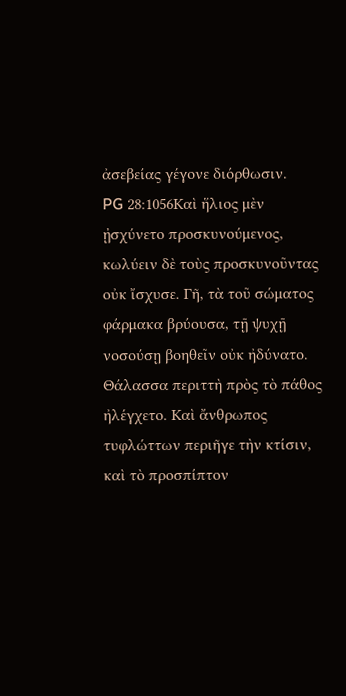ἀσεβείας γέγονε διόρθωσιν.
PG 28:1056Καὶ ἥλιος μὲν ᾐσχύνετο προσκυνούμενος, κωλύειν δὲ τοὺς προσκυνοῦντας οὐκ ἴσχυσε. Γῆ, τὰ τοῦ σώματος φάρμακα βρύουσα, τῇ ψυχῇ νοσούσῃ βοηθεῖν οὐκ ἠδύνατο. Θάλασσα περιττὴ πρὸς τὸ πάθος ἠλέγχετο. Καὶ ἄνθρωπος τυφλώττων περιῆγε τὴν κτίσιν, καὶ τὸ προσπίπτον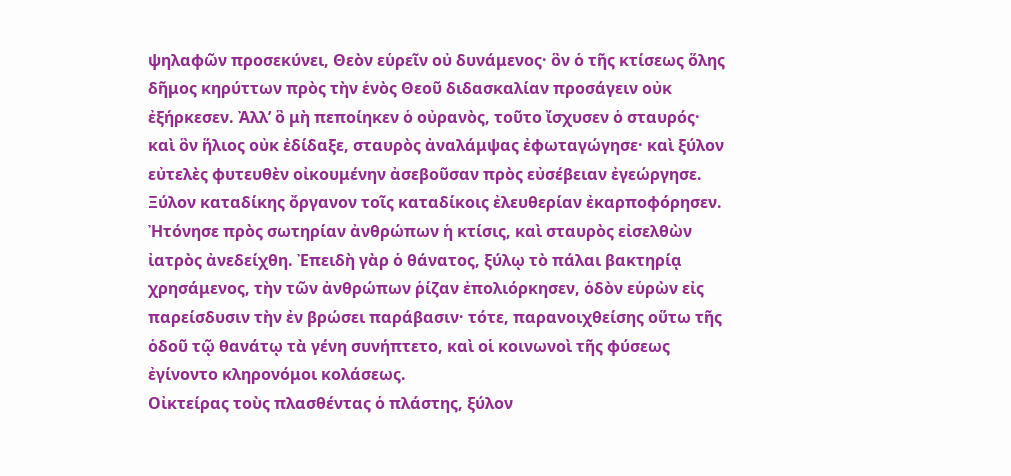ψηλαφῶν προσεκύνει, Θεὸν εὑρεῖν οὐ δυνάμενος· ὃν ὁ τῆς κτίσεως ὅλης δῆμος κηρύττων πρὸς τὴν ἑνὸς Θεοῦ διδασκαλίαν προσάγειν οὐκ ἐξήρκεσεν. Ἀλλ’ ὃ μὴ πεποίηκεν ὁ οὐρανὸς, τοῦτο ἴσχυσεν ὁ σταυρός· καὶ ὃν ἥλιος οὐκ ἐδίδαξε, σταυρὸς ἀναλάμψας ἐφωταγώγησε· καὶ ξύλον εὐτελὲς φυτευθὲν οἰκουμένην ἀσεβοῦσαν πρὸς εὐσέβειαν ἐγεώργησε. Ξύλον καταδίκης ὄργανον τοῖς καταδίκοις ἐλευθερίαν ἐκαρποφόρησεν. Ἠτόνησε πρὸς σωτηρίαν ἀνθρώπων ἡ κτίσις, καὶ σταυρὸς εἰσελθὼν ἰατρὸς ἀνεδείχθη. Ἐπειδὴ γὰρ ὁ θάνατος, ξύλῳ τὸ πάλαι βακτηρίᾳ χρησάμενος, τὴν τῶν ἀνθρώπων ῥίζαν ἐπολιόρκησεν, ὁδὸν εὑρὼν εἰς παρείσδυσιν τὴν ἐν βρώσει παράβασιν· τότε, παρανοιχθείσης οὕτω τῆς ὁδοῦ τῷ θανάτῳ τὰ γένη συνήπτετο, καὶ οἱ κοινωνοὶ τῆς φύσεως ἐγίνοντο κληρονόμοι κολάσεως.
Οἰκτείρας τοὺς πλασθέντας ὁ πλάστης, ξύλον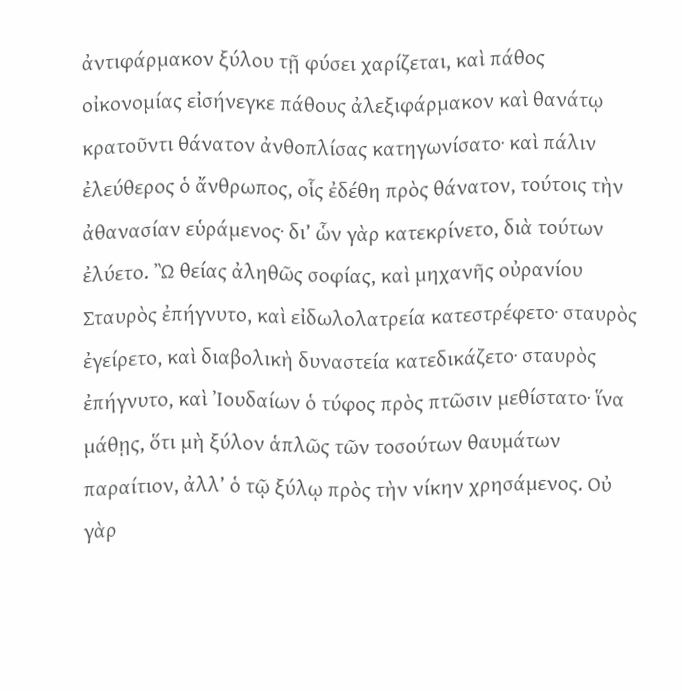ἀντιφάρμακον ξύλου τῇ φύσει χαρίζεται, καὶ πάθος οἰκονομίας εἰσήνεγκε πάθους ἀλεξιφάρμακον καὶ θανάτῳ κρατοῦντι θάνατον ἀνθοπλίσας κατηγωνίσατο· καὶ πάλιν ἐλεύθερος ὁ ἄνθρωπος, οἷς ἐδέθη πρὸς θάνατον, τούτοις τὴν ἀθανασίαν εὑράμενος· δι’ ὧν γὰρ κατεκρίνετο, διὰ τούτων ἐλύετο. Ὢ θείας ἀληθῶς σοφίας, καὶ μηχανῆς οὐρανίου Σταυρὸς ἐπήγνυτο, καὶ εἰδωλολατρεία κατεστρέφετο· σταυρὸς ἐγείρετο, καὶ διαβολικὴ δυναστεία κατεδικάζετο· σταυρὸς ἐπήγνυτο, καὶ Ἰουδαίων ὁ τύφος πρὸς πτῶσιν μεθίστατο· ἵνα μάθῃς, ὅτι μὴ ξύλον ἁπλῶς τῶν τοσούτων θαυμάτων παραίτιον, ἀλλ’ ὁ τῷ ξύλῳ πρὸς τὴν νίκην χρησάμενος. Οὐ γὰρ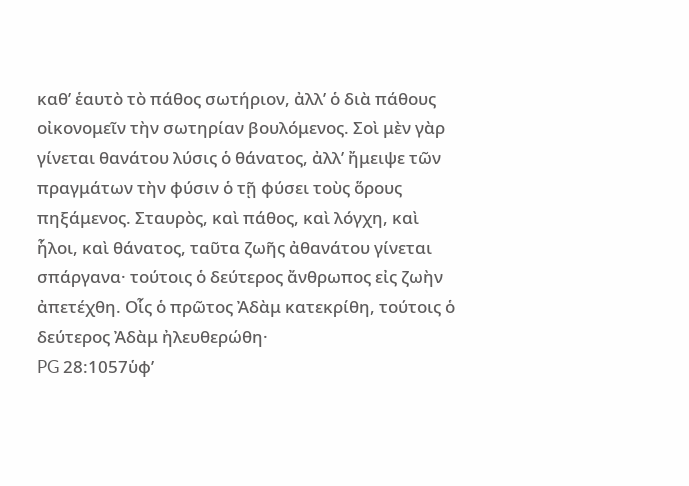καθ’ ἑαυτὸ τὸ πάθος σωτήριον, ἀλλ’ ὁ διὰ πάθους οἰκονομεῖν τὴν σωτηρίαν βουλόμενος. Σοὶ μὲν γὰρ γίνεται θανάτου λύσις ὁ θάνατος, ἀλλ’ ἤμειψε τῶν πραγμάτων τὴν φύσιν ὁ τῇ φύσει τοὺς ὅρους πηξάμενος. Σταυρὸς, καὶ πάθος, καὶ λόγχη, καὶ ἧλοι, καὶ θάνατος, ταῦτα ζωῆς ἀθανάτου γίνεται σπάργανα· τούτοις ὁ δεύτερος ἄνθρωπος εἰς ζωὴν ἀπετέχθη. Οἷς ὁ πρῶτος Ἀδὰμ κατεκρίθη, τούτοις ὁ δεύτερος Ἀδὰμ ἠλευθερώθη·
PG 28:1057ὑφ’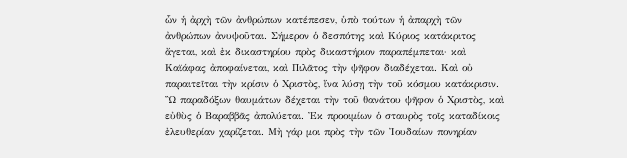ὧν ἡ ἀρχὴ τῶν ἀνθρώπων κατέπεσεν, ὑπὸ τούτων ἡ ἀπαρχὴ τῶν ἀνθρώπων ἀνυψοῦται. Σήμερον ὁ δεσπότης καὶ Κύριος κατάκριτος ἄγεται, καὶ ἐκ δικαστηρίου πρὸς δικαστήριον παραπέμπεται· καὶ Καϊάφας ἀποφαίνεται, καὶ Πιλᾶτος τὴν ψῆφον διαδέχεται. Καὶ οὐ παραιτεῖται τὴν κρίσιν ὁ Χριστὸς, ἵνα λύσῃ τὴν τοῦ κόσμου κατάκρισιν. Ὢ παραδόξων θαυμάτων δέχεται τὴν τοῦ θανάτου ψῆφον ὁ Χριστὸς, καὶ εὐθὺς ὁ Βαραββᾶς ἀπολύεται. Ἐκ προοιμίων ὁ σταυρὸς τοῖς καταδίκοις ἐλευθερίαν χαρίζεται. Μὴ γάρ μοι πρὸς τὴν τῶν Ἰουδαίων πονηρίαν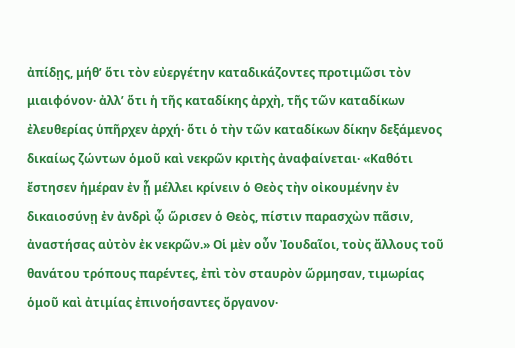ἀπίδῃς, μήθ’ ὅτι τὸν εὐεργέτην καταδικάζοντες προτιμῶσι τὸν μιαιφόνον· ἀλλ’ ὅτι ἡ τῆς καταδίκης ἀρχὴ, τῆς τῶν καταδίκων ἐλευθερίας ὑπῆρχεν ἀρχή· ὅτι ὁ τὴν τῶν καταδίκων δίκην δεξάμενος δικαίως ζώντων ὁμοῦ καὶ νεκρῶν κριτὴς ἀναφαίνεται· «Καθότι ἔστησεν ἡμέραν ἐν ᾗ μέλλει κρίνειν ὁ Θεὸς τὴν οἰκουμένην ἐν δικαιοσύνῃ ἐν ἀνδρὶ ᾧ ὥρισεν ὁ Θεὸς, πίστιν παρασχὼν πᾶσιν, ἀναστήσας αὐτὸν ἐκ νεκρῶν.» Οἱ μὲν οὖν Ἰουδαῖοι, τοὺς ἄλλους τοῦ θανάτου τρόπους παρέντες, ἐπὶ τὸν σταυρὸν ὥρμησαν, τιμωρίας ὁμοῦ καὶ ἀτιμίας ἐπινοήσαντες ὄργανον·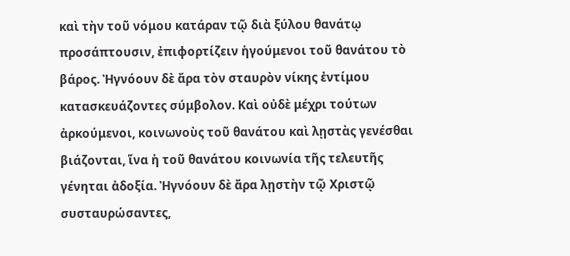καὶ τὴν τοῦ νόμου κατάραν τῷ διὰ ξύλου θανάτῳ προσάπτουσιν, ἐπιφορτίζειν ἡγούμενοι τοῦ θανάτου τὸ βάρος. Ἠγνόουν δὲ ἄρα τὸν σταυρὸν νίκης ἐντίμου κατασκευάζοντες σύμβολον. Καὶ οὐδὲ μέχρι τούτων ἀρκούμενοι, κοινωνοὺς τοῦ θανάτου καὶ λῃστὰς γενέσθαι βιάζονται, ἵνα ἡ τοῦ θανάτου κοινωνία τῆς τελευτῆς γένηται ἀδοξία. Ἠγνόουν δὲ ἄρα λῃστὴν τῷ Χριστῷ συσταυρώσαντες,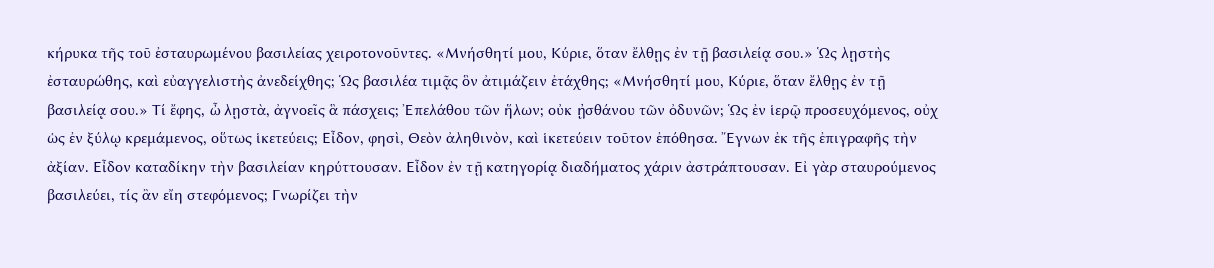κήρυκα τῆς τοῦ ἐσταυρωμένου βασιλείας χειροτονοῦντες. «Μνήσθητί μου, Κύριε, ὅταν ἔλθῃς ἐν τῇ βασιλείᾳ σου.» Ὡς λῃστὴς ἐσταυρώθης, καὶ εὐαγγελιστὴς ἀνεδείχθης; Ὡς βασιλέα τιμᾷς ὃν ἀτιμάζειν ἐτάχθης; «Μνήσθητί μου, Κύριε, ὅταν ἔλθῃς ἐν τῇ βασιλείᾳ σου.» Τί ἔφης, ὦ λῃστὰ, ἀγνοεῖς ἃ πάσχεις; Ἐπελάθου τῶν ἥλων; οὐκ ᾐσθάνου τῶν ὀδυνῶν; Ὡς ἐν ἱερῷ προσευχόμενος, οὐχ ὡς ἐν ξύλῳ κρεμάμενος, οὕτως ἱκετεύεις; Εἶδον, φησὶ, Θεὸν ἀληθινὸν, καὶ ἱκετεύειν τοῦτον ἐπόθησα. Ἔγνων ἐκ τῆς ἐπιγραφῆς τὴν ἀξίαν. Εἶδον καταδίκην τὴν βασιλείαν κηρύττουσαν. Εἶδον ἐν τῇ κατηγορίᾳ διαδήματος χάριν ἀστράπτουσαν. Εἰ γὰρ σταυρούμενος βασιλεύει, τίς ἂν εἴη στεφόμενος; Γνωρίζει τὴν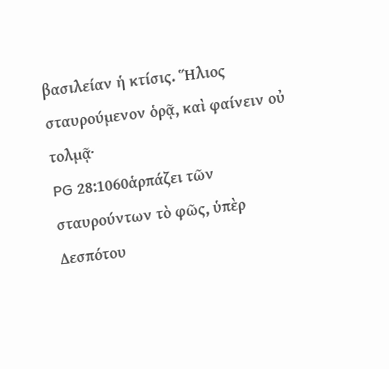βασιλείαν ἡ κτίσις. Ἥλιος σταυρούμενον ὁρᾷ, καὶ φαίνειν οὐ τολμᾷ·
PG 28:1060ἁρπάζει τῶν σταυρούντων τὸ φῶς, ὑπὲρ Δεσπότου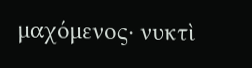μαχόμενος· νυκτὶ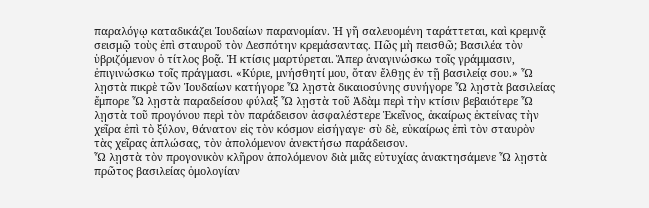παραλόγῳ καταδικάζει Ἰουδαίων παρανομίαν. Ἡ γῆ σαλευομένη ταράττεται, καὶ κρεμνᾷ σεισμῷ τοὺς ἐπὶ σταυροῦ τὸν Δεσπότην κρεμάσαντας. Πῶς μὴ πεισθῶ; Βασιλέα τὸν ὑβριζόμενον ὁ τίτλος βοᾷ. Ἡ κτίσις μαρτύρεται. Ἅπερ ἀναγινώσκω τοῖς γράμμασιν, ἐπιγινώσκω τοῖς πράγμασι. «Κύριε, μνήσθητί μου, ὅταν ἔλθῃς ἐν τῇ βασιλείᾳ σου.» Ὦ λῃστὰ πικρὲ τῶν Ἰουδαίων κατήγορε Ὦ λῃστὰ δικαιοσύνης συνήγορε Ὦ λῃστὰ βασιλείας ἔμπορε Ὦ λῃστὰ παραδείσου φύλαξ Ὦ λῃστὰ τοῦ Ἀδὰμ περὶ τὴν κτίσιν βεβαιότερε Ὦ λῃστὰ τοῦ προγόνου περὶ τὸν παράδεισον ἀσφαλέστερε Ἐκεῖνος, ἀκαίρως ἐκτείνας τὴν χεῖρα ἐπὶ τὸ ξύλον, θάνατον εἰς τὸν κόσμον εἰσήγαγε· σὺ δὲ, εὐκαίρως ἐπὶ τὸν σταυρὸν τὰς χεῖρας ἁπλώσας, τὸν ἀπολόμενον ἀνεκτήσω παράδεισον.
Ὦ λῃστὰ τὸν προγονικὸν κλῆρον ἀπολόμενον διὰ μιᾶς εὐτυχίας ἀνακτησάμενε Ὦ λῃστὰ πρῶτος βασιλείας ὁμολογίαν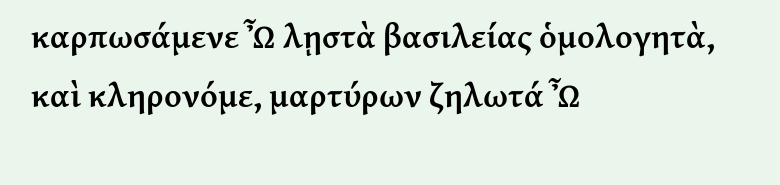καρπωσάμενε Ὦ λῃστὰ βασιλείας ὁμολογητὰ, καὶ κληρονόμε, μαρτύρων ζηλωτά Ὦ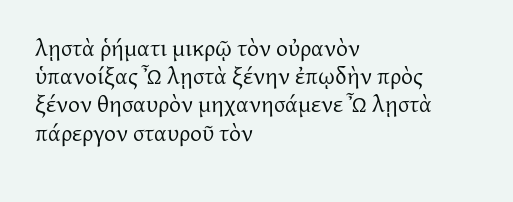λῃστὰ ῥήματι μικρῷ τὸν οὐρανὸν ὑπανοίξας Ὦ λῃστὰ ξένην ἐπῳδὴν πρὸς ξένον θησαυρὸν μηχανησάμενε Ὦ λῃστὰ πάρεργον σταυροῦ τὸν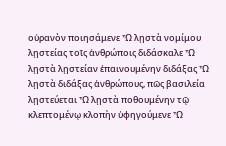οὐρανὸν ποιησάμενε Ὦ λῃστὰ νομίμου λῃστείας τοῖς ἀνθρώποις διδάσκαλε Ὦ λῃστὰ λῃστείαν ἐπαινουμένην διδάξας Ὦ λῃστὰ διδάξας ἀνθρώπους, πῶς βασιλεία λῃστεύεται Ὦ λῃστὰ ποθουμένην τῷ κλεπτομένῳ κλοπὴν ὑφηγούμενε Ὦ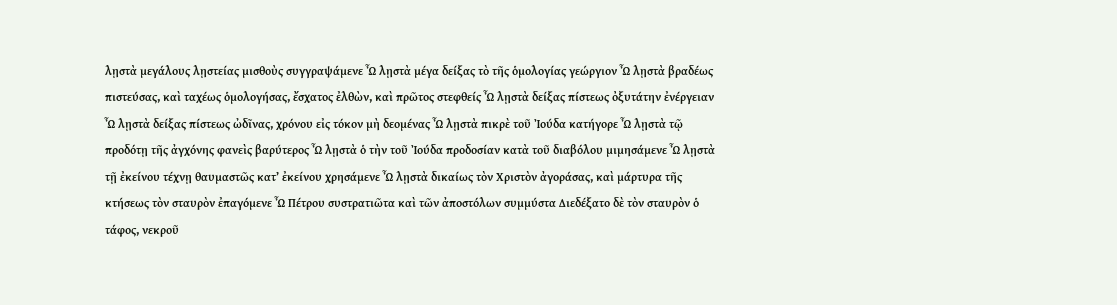λῃστὰ μεγάλους λῃστείας μισθοὺς συγγραψάμενε Ὦ λῃστὰ μέγα δείξας τὸ τῆς ὁμολογίας γεώργιον Ὦ λῃστὰ βραδέως πιστεύσας, καὶ ταχέως ὁμολογήσας, ἔσχατος ἐλθὼν, καὶ πρῶτος στεφθείς Ὦ λῃστὰ δείξας πίστεως ὀξυτάτην ἐνέργειαν Ὦ λῃστὰ δείξας πίστεως ὠδῖνας, χρόνου εἰς τόκον μὴ δεομένας Ὦ λῃστὰ πικρὲ τοῦ Ἰούδα κατήγορε Ὦ λῃστὰ τῷ προδότῃ τῆς ἀγχόνης φανεὶς βαρύτερος Ὦ λῃστὰ ὁ τὴν τοῦ Ἰούδα προδοσίαν κατὰ τοῦ διαβόλου μιμησάμενε Ὦ λῃστὰ τῇ ἐκείνου τέχνῃ θαυμαστῶς κατ’ ἐκείνου χρησάμενε Ὦ λῃστὰ δικαίως τὸν Χριστὸν ἀγοράσας, καὶ μάρτυρα τῆς κτήσεως τὸν σταυρὸν ἐπαγόμενε Ὦ Πέτρου συστρατιῶτα καὶ τῶν ἀποστόλων συμμύστα Διεδέξατο δὲ τὸν σταυρὸν ὁ τάφος, νεκροῦ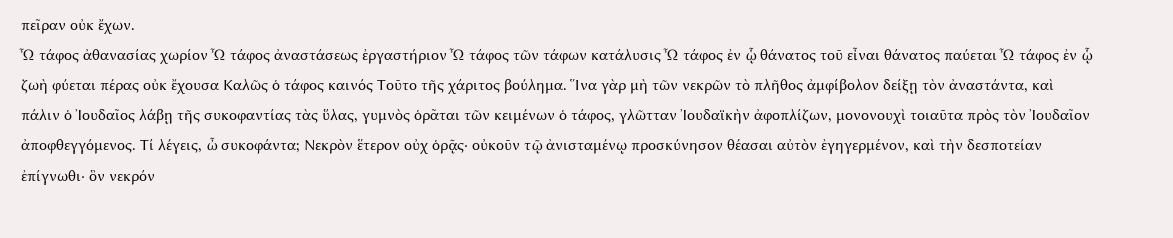πεῖραν οὐκ ἔχων.
Ὦ τάφος ἀθανασίας χωρίον Ὦ τάφος ἀναστάσεως ἐργαστήριον Ὦ τάφος τῶν τάφων κατάλυσις Ὦ τάφος ἐν ᾧ θάνατος τοῦ εἶναι θάνατος παύεται Ὦ τάφος ἐν ᾧ ζωὴ φύεται πέρας οὐκ ἔχουσα Καλῶς ὁ τάφος καινός Τοῦτο τῆς χάριτος βούλημα. Ἵνα γὰρ μὴ τῶν νεκρῶν τὸ πλῆθος ἀμφίβολον δείξῃ τὸν ἀναστάντα, καὶ πάλιν ὁ Ἰουδαῖος λάβῃ τῆς συκοφαντίας τὰς ὕλας, γυμνὸς ὁρᾶται τῶν κειμένων ὁ τάφος, γλῶτταν Ἰουδαϊκὴν ἀφοπλίζων, μονονουχὶ τοιαῦτα πρὸς τὸν Ἰουδαῖον ἀποφθεγγόμενος. Τί λέγεις, ὦ συκοφάντα; Νεκρὸν ἕτερον οὐχ ὁρᾷς· οὐκοῦν τῷ ἀνισταμένῳ προσκύνησον θέασαι αὐτὸν ἐγηγερμένον, καὶ τὴν δεσποτείαν ἐπίγνωθι· ὃν νεκρόν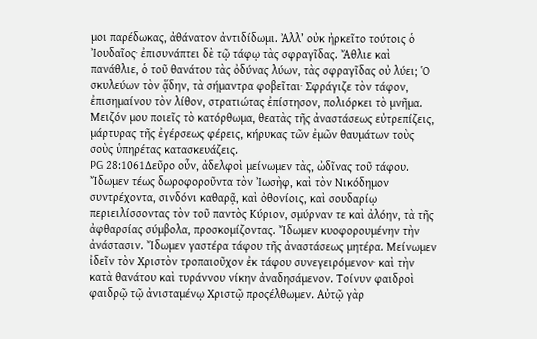μοι παρέδωκας, ἀθάνατον ἀντιδίδωμι. Ἀλλ’ οὐκ ἠρκεῖτο τούτοις ὁ Ἰουδαῖος· ἐπισυνάπτει δὲ τῷ τάφῳ τὰς σφραγῖδας. Ἄθλιε καὶ πανάθλιε, ὁ τοῦ θανάτου τὰς ὀδύνας λύων, τὰς σφραγῖδας οὐ λύει; Ὁ σκυλεύων τὸν ᾅδην, τὰ σήμαντρα φοβεῖται· Σφράγιζε τὸν τάφον, ἐπισημαίνου τὸν λίθον, στρατιώτας ἐπίστησον, πολιόρκει τὸ μνῆμα. Μειζόν μου ποιεῖς τὸ κατόρθωμα, θεατὰς τῆς ἀναστάσεως εὐτρεπίζεις, μάρτυρας τῆς ἐγέρσεως φέρεις, κήρυκας τῶν ἐμῶν θαυμάτων τοὺς σοὺς ὑπηρέτας κατασκευάζεις.
PG 28:1061Δεῦρο οὖν, ἀδελφοὶ μείνωμεν τὰς, ὠδῖνας τοῦ τάφου. Ἴδωμεν τέως δωροφοροῦντα τὸν Ἰωσὴφ, καὶ τὸν Νικόδημον συντρέχοντα, σινδόνι καθαρᾷ, καὶ ὀθονίοις, καὶ σουδαρίῳ περιειλίσσοντας τὸν τοῦ παντὸς Κύριον, σμύρναν τε καὶ ἀλόην, τὰ τῆς ἀφθαρσίας σύμβολα, προσκομίζοντας. Ἴδωμεν κυοφορουμένην τὴν ἀνάστασιν. Ἴδωμεν γαστέρα τάφου τῆς ἀναστάσεως μητέρα. Μείνωμεν ἰδεῖν τὸν Χριστὸν τροπαιοῦχον ἐκ τάφου συνεγειρόμενον· καὶ τὴν κατὰ θανάτου καὶ τυράννου νίκην ἀναδησάμενον. Τοίνυν φαιδροὶ φαιδρῷ τῷ ἀνισταμένῳ Χριστῷ προςέλθωμεν. Αὐτῷ γὰρ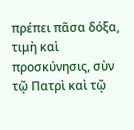πρέπει πᾶσα δόξα, τιμὴ καὶ προσκύνησις, σὺν τῷ Πατρὶ καὶ τῷ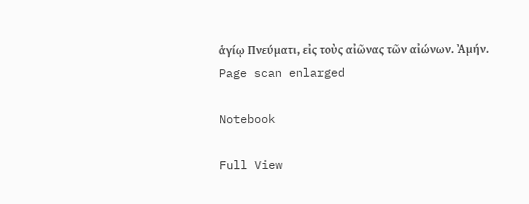ἁγίῳ Πνεύματι, εἰς τοὺς αἰῶνας τῶν αἰώνων. Ἀμήν.
Page scan enlarged

Notebook

Full View